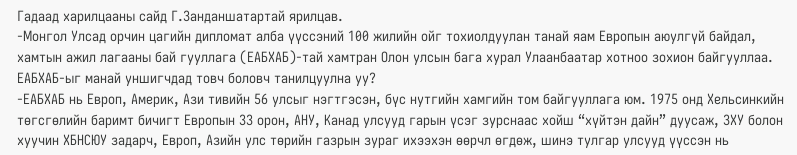Гадаад харилцааны сайд Г.Занданшатартай ярилцав.
-Монгол Улсад орчин цагийн дипломат алба үүссэний 100 жилийн ойг тохиолдуулан танай яам Европын аюулгүй байдал, хамтын ажил лагааны бай гууллага (ЕАБХАБ)-тай хамтран Олон улсын бага хурал Улаанбаатар хотноо зохион байгууллаа. ЕАБХАБ-ыг манай уншигчдад товч боловч танилцуулна уу?
-ЕАБХАБ нь Европ, Америк, Ази тивийн 56 улсыг нэгтгэсэн, бүс нутгийн хамгийн том байгууллага юм. 1975 онд Хельсинкийн төгсгөлийн баримт бичигт Европын 33 орон, АНУ, Канад улсууд гарын үсэг зурснаас хойш “хүйтэн дайн” дуусаж, ЗХУ болон хуучин ХБНСЮУ задарч, Европ, Азийн улс төрийн газрын зураг ихээхэн өөрчл өгдөж, шинэ тулгар улсууд үүссэн нь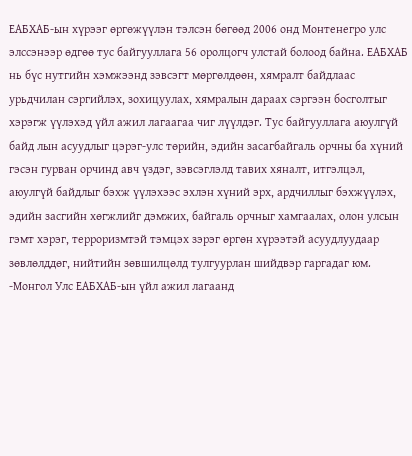ЕАБХАБ-ын хүрээг өргөжүүлэн тэлсэн бөгөөд 2006 онд Монтенегро улс элссэнээр өдгөө тус байгууллага 56 оролцогч улстай болоод байна. ЕАБХАБ нь бүс нутгийн хэмжээнд зэвсэгт мөргөлдөөн, хямралт байдлаас урьдчилан сэргийлэх, зохицуулах, хямралын дараах сэргээн босголтыг хэрэгж үүлэхэд үйл ажил лагаагаа чиг лүүлдэг. Тус байгууллага аюулгүй байд лын асуудлыг цэрэг-улс төрийн, эдийн засагбайгаль орчны ба хүний гэсэн гурван орчинд авч үздэг, зэвсэглэлд тавих хяналт, итгэлцэл, аюулгүй байдлыг бэхж үүлэхээс эхлэн хүний эрх, ардчиллыг бэхжүүлэх, эдийн засгийн хөгжлийг дэмжих, байгаль орчныг хамгаалах, олон улсын гэмт хэрэг, терроризмтэй тэмцэх зэрэг өргөн хүрээтэй асуудлуудаар зөвлөлддөг, нийтийн зөвшилцөлд тулгуурлан шийдвэр гаргадаг юм.
-Монгол Улс ЕАБХАБ-ын үйл ажил лагаанд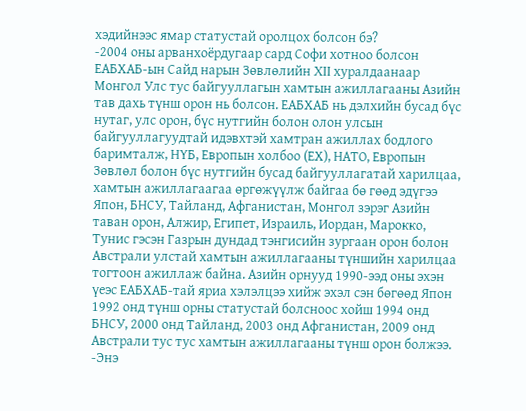хэдийнээс ямар статустай оролцох болсон бэ?
-2004 оны арванхоёрдугаар сард Софи хотноо болсон ЕАБХАБ-ын Сайд нарын Зөвлөлийн XII хуралдаанаар Монгол Улс тус байгууллагын хамтын ажиллагааны Азийн тав дахь түнш орон нь болсон. ЕАБХАБ нь дэлхийн бусад бүс нутаг, улс орон, бүс нутгийн болон олон улсын байгууллагуудтай идэвхтэй хамтран ажиллах бодлого баримталж, НҮБ, Европын холбоо (ЕХ), НАТО, Европын Зөвлөл болон бүс нутгийн бусад байгууллагатай харилцаа, хамтын ажиллагаагаа өргөжүүлж байгаа бө гөөд эдүгээ Япон, БНСУ, Тайланд, Афганистан, Монгол зэрэг Азийн таван орон, Алжир, Египет, Израиль, Иордан, Марокко, Тунис гэсэн Газрын дундад тэнгисийн зургаан орон болон Австрали улстай хамтын ажиллагааны түншийн харилцаа тогтоон ажиллаж байна. Азийн орнууд 1990-ээд оны эхэн үеэс ЕАБХАБ-тай яриа хэлэлцээ хийж эхэл сэн бөгөөд Япон 1992 онд түнш орны статустай болсноос хойш 1994 онд БНСУ, 2000 онд Тайланд, 2003 онд Афганистан, 2009 онд Австрали тус тус хамтын ажиллагааны түнш орон болжээ.
-Энэ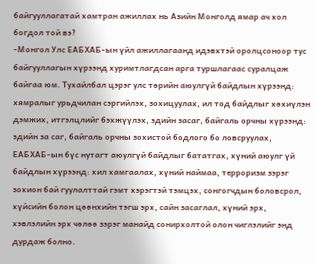байгууллагатай хамтран ажиллах нь Азийн Монголд ямар ач хол богдол той вэ?
-Монгол Улс ЕАБХАБ-ын үйл ажиллагаанд идэвхтэй оролцсоноор тус байгууллагын хүрээнд хуримтлагдсан арга туршлагаас суралцаж байгаа юм. Тухайлбал цэрэг улс төрийн аюулгүй байдлын хүрээнд: хямралыг урьдчилан сэргийлэх, зохицуулах, ил тод байдлыг хөхиүлэн дэмжих, итгэлцлийг бэхжүүлэх, эдийн засаг, байгаль орчны хүрээнд: эдийн за саг, байгаль орчны зохистой бодлого бо ловсруулах, ЕАБХАБ-ын бүс нутагт аюулгүй байдлыг бататгах, хүний аюулг үй байдлын хүрээнд: хил хамгаалах, хүний наймаа, терроризм зэрэг зохион бай гуулалттай гэмт хэрэгтэй тэмцэх, сонгогчдын боловсрол, хүйсийн болон цөөнхийн тэгш эрх, сайн засаглал, хүний эрх, хэвлэлийн эрх чөлөө зэрэг манайд сонирхолтой олон чиглэлийг энд дурдаж болно.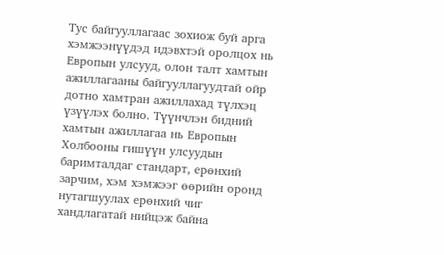Тус байгууллагаас зохиож буй арга хэмжээнүүдэд идэвхтэй оролцох нь Европын улсууд, олон талт хамтын ажиллагааны байгууллагуудтай ойр дотно хамтран ажиллахад түлхэц үзүүлэх болно. Түүнчлэн бидний хамтын ажиллагаа нь Европын Холбооны гишүүн улсуудын баримталдаг стандарт, ерөнхий зарчим, хэм хэмжээг өөрийн оронд нутагшуулах ерөнхий чиг хандлагатай нийцэж байна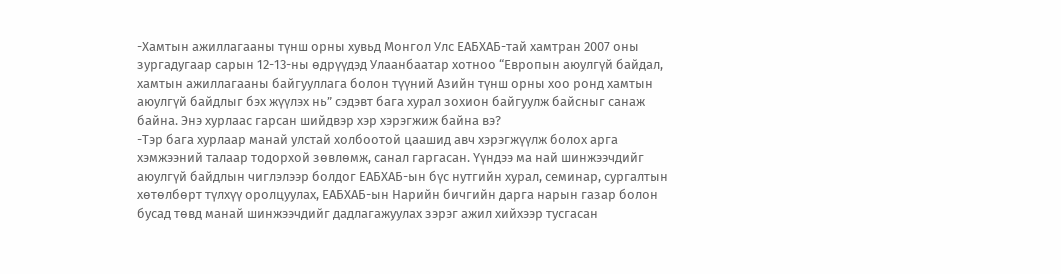-Хамтын ажиллагааны түнш орны хувьд Монгол Улс ЕАБХАБ-тай хамтран 2007 оны зургадугаар сарын 12-13-ны өдрүүдэд Улаанбаатар хотноо “Европын аюулгүй байдал, хамтын ажиллагааны байгууллага болон түүний Азийн түнш орны хоо ронд хамтын аюулгүй байдлыг бэх жүүлэх нь” сэдэвт бага хурал зохион байгуулж байсныг санаж байна. Энэ хурлаас гарсан шийдвэр хэр хэрэгжиж байна вэ?
-Тэр бага хурлаар манай улстай холбоотой цаашид авч хэрэгжүүлж болох арга хэмжээний талаар тодорхой зөвлөмж, санал гаргасан. Үүндээ ма най шинжээчдийг аюулгүй байдлын чиглэлээр болдог ЕАБХАБ-ын бүс нутгийн хурал, семинар, сургалтын хөтөлбөрт түлхүү оролцуулах, ЕАБХАБ-ын Нарийн бичгийн дарга нарын газар болон бусад төвд манай шинжээчдийг дадлагажуулах зэрэг ажил хийхээр тусгасан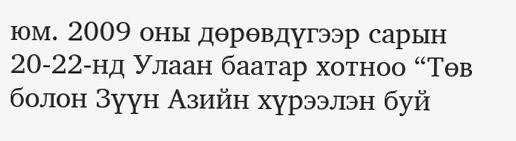юм. 2009 оны дөрөвдүгээр сарын 20-22-нд Улаан баатар хотноо “Төв болон Зүүн Азийн хүрээлэн буй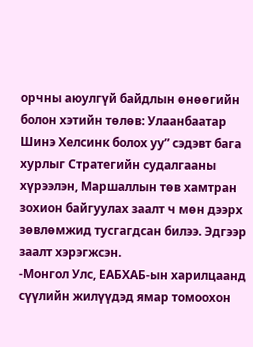орчны аюулгүй байдлын өнөөгийн болон хэтийн төлөв: Улаанбаатар Шинэ Хелсинк болох уу” сэдэвт бага хурлыг Стратегийн судалгааны хүрээлэн, Маршаллын төв хамтран зохион байгуулах заалт ч мөн дээрх зөвлөмжид тусгагдсан билээ. Эдгээр заалт хэрэгжсэн.
-Монгол Улс, ЕАБХАБ-ын харилцаанд сүүлийн жилүүдэд ямар томоохон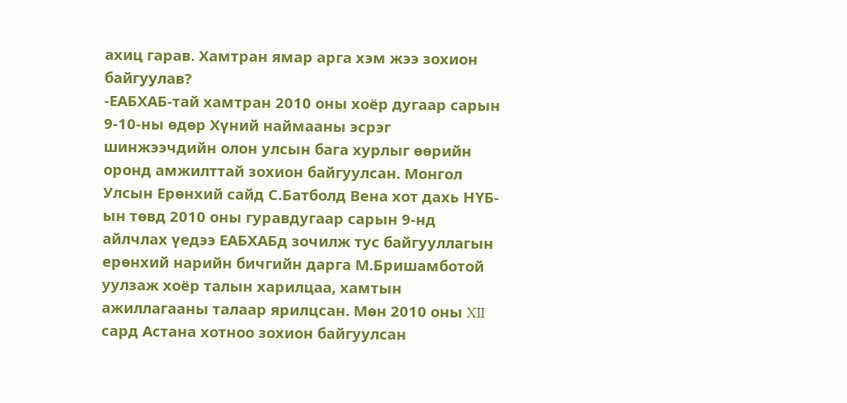ахиц гарав. Хамтран ямар арга хэм жээ зохион байгуулав?
-ЕАБХАБ-тай хамтран 2010 оны хоёр дугаар сарын 9-10-ны өдөр Хүний наймааны эсрэг шинжээчдийн олон улсын бага хурлыг өөрийн оронд амжилттай зохион байгуулсан. Монгол Улсын Ерөнхий сайд С.Батболд Вена хот дахь НҮБ-ын төвд 2010 оны гуравдугаар сарын 9-нд айлчлах үедээ ЕАБХАБд зочилж тус байгууллагын ерөнхий нарийн бичгийн дарга М.Бришамботой уулзаж хоёр талын харилцаа, хамтын ажиллагааны талаар ярилцсан. Мөн 2010 оны XII сард Астана хотноо зохион байгуулсан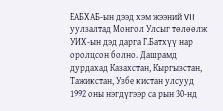ЕАБХАБ-ын дээд хэм жээний VII уулзалтад Монгол Улсыг төлөөлж УИХ-ын дэд дарга Г.Батхүү нар оролцсон болно. Дашрамд дурдахад Казахстан, Кыргызстан, Тажикстан, Узбе кистан улсууд 1992 оны нэгдүгээр са рын 30-нд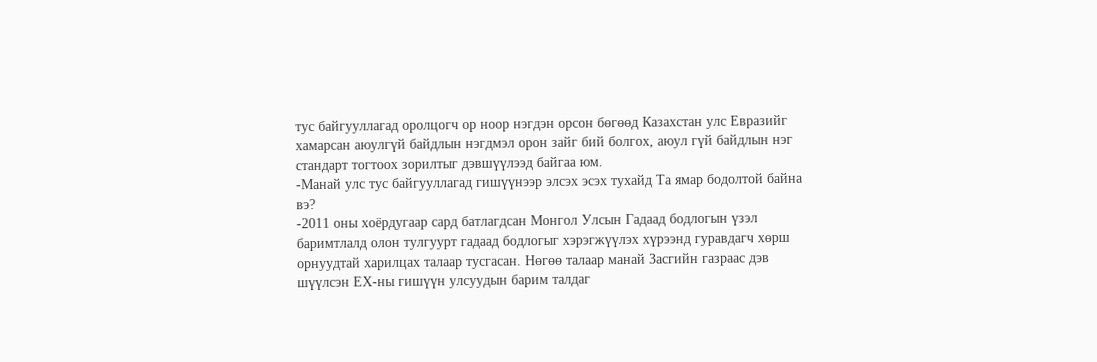тус байгууллагад оролцогч ор ноор нэгдэн орсон бөгөөд Казахстан улс Евразийг хамарсан аюулгүй байдлын нэгдмэл орон зайг бий болгох, аюул гүй байдлын нэг стандарт тогтоох зорилтыг дэвшүүлээд байгаа юм.
-Манай улс тус байгууллагад гишүүнээр элсэх эсэх тухайд Та ямар бодолтой байна вэ?
-2011 оны хоёрдугаар сард батлагдсан Монгол Улсын Гадаад бодлогын үзэл баримтлалд олон тулгуурт гадаад бодлогыг хэрэгжүүлэх хүрээнд гуравдагч хөрш орнуудтай харилцах талаар тусгасан. Нөгөө талаар манай Засгийн газраас дэв шүүлсэн ЕХ-ны гишүүн улсуудын барим талдаг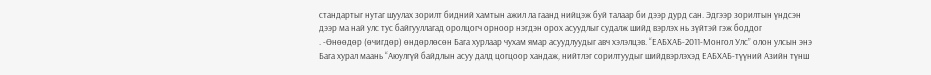стандартыг нутаг шуулах зорилт бидний хамтын ажил ла гаанд нийцэж буй талаар би дээр дурд сан. Эдгээр зорилтын үндсэн дээр ма най улс тус байгууллагад оролцогч орноор нэгдэн орох асуудлыг судалж шийд вэрлэх нь зүйтэй гэж боддог
. -Өнөөдөр (өчигдөр) өндөрлөсөн Бага хурлаар чухам ямар асуудлуудыг авч хэлэлцэв. “ЕАБХАБ-2011-Монгол Улс” олон улсын энэ Бага хурал маань “Аюулгүй байдлын асуу далд цогцоор хандаж, нийтлэг сорилтуудыг шийдвэрлэхэд ЕАБХАБ-түүний Азийн түнш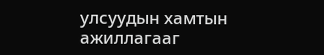улсуудын хамтын ажиллагааг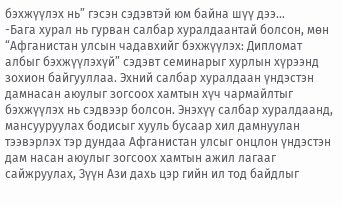бэхжүүлэх нь” гэсэн сэдэвтэй юм байна шүү дээ…
-Бага хурал нь гурван салбар хуралдаантай болсон, мөн “Афганистан улсын чадавхийг бэхжүүлэх: Дипломат албыг бэхжүүлэхүй” сэдэвт семинарыг хурлын хүрээнд зохион байгууллаа. Эхний салбар хуралдаан үндэстэн дамнасан аюулыг зогсоох хамтын хүч чармайлтыг бэхжүүлэх нь сэдвээр болсон. Энэхүү салбар хуралдаанд, мансууруулах бодисыг хууль бусаар хил дамнуулан тээвэрлэх тэр дундаа Афганистан улсыг онцлон үндэстэн дам насан аюулыг зогсоох хамтын ажил лагааг сайжруулах, Зүүн Ази дахь цэр гийн ил тод байдлыг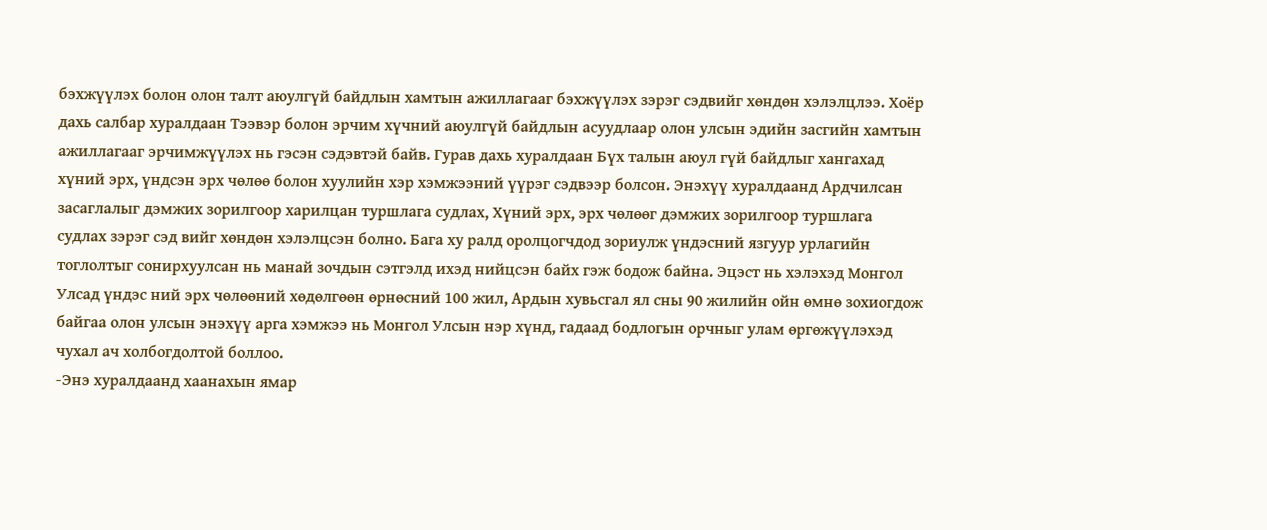бэхжүүлэх болон олон талт аюулгүй байдлын хамтын ажиллагааг бэхжүүлэх зэрэг сэдвийг хөндөн хэлэлцлээ. Хоёр дахь салбар хуралдаан Тээвэр болон эрчим хүчний аюулгүй байдлын асуудлаар олон улсын эдийн засгийн хамтын ажиллагааг эрчимжүүлэх нь гэсэн сэдэвтэй байв. Гурав дахь хуралдаан Бүх талын аюул гүй байдлыг хангахад хүний эрх, үндсэн эрх чөлөө болон хуулийн хэр хэмжээний үүрэг сэдвээр болсон. Энэхүү хуралдаанд Ардчилсан засаглалыг дэмжих зорилгоор харилцан туршлага судлах, Хүний эрх, эрх чөлөөг дэмжих зорилгоор туршлага судлах зэрэг сэд вийг хөндөн хэлэлцсэн болно. Бага ху ралд оролцогчдод зориулж үндэсний язгуур урлагийн тоглолтыг сонирхуулсан нь манай зочдын сэтгэлд ихэд нийцсэн байх гэж бодож байна. Эцэст нь хэлэхэд Монгол Улсад үндэс ний эрх чөлөөний хөдөлгөөн өрнөсний 100 жил, Ардын хувьсгал ял сны 90 жилийн ойн өмнө зохиогдож байгаа олон улсын энэхүү арга хэмжээ нь Монгол Улсын нэр хүнд, гадаад бодлогын орчныг улам өргөжүүлэхэд чухал ач холбогдолтой боллоо.
-Энэ хуралдаанд хаанахын ямар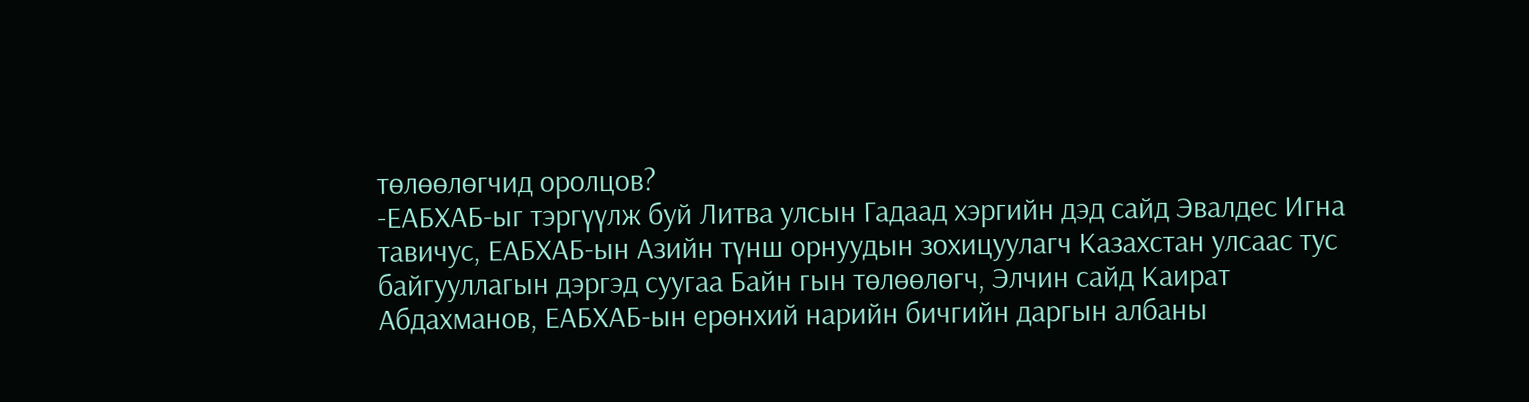төлөөлөгчид оролцов?
-ЕАБХАБ-ыг тэргүүлж буй Литва улсын Гадаад хэргийн дэд сайд Эвалдес Игна тавичус, ЕАБХАБ-ын Азийн түнш орнуудын зохицуулагч Казахстан улсаас тус байгууллагын дэргэд суугаа Байн гын төлөөлөгч, Элчин сайд Каират Абдахманов, ЕАБХАБ-ын ерөнхий нарийн бичгийн даргын албаны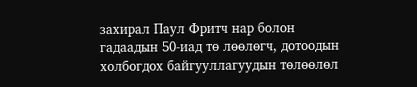захирал Паул Фритч нар болон гадаадын 50-иад тө лөөлөгч, дотоодын холбогдох байгууллагуудын төлөөлөл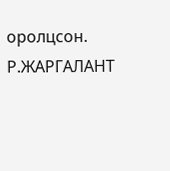оролцсон.
Р.ЖАРГАЛАНТ